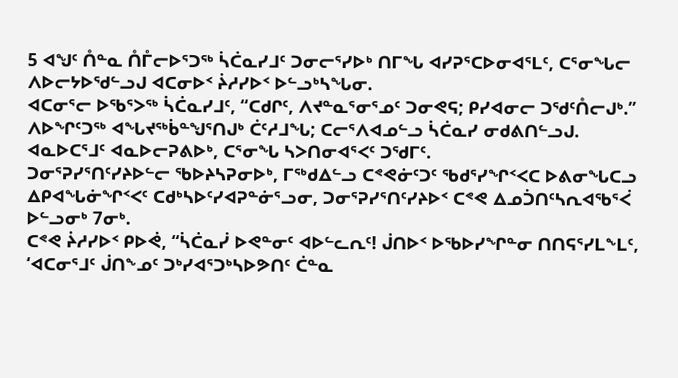5 ᐊᖑᑦ ᑍᓐᓇ ᑍᒤᓕᐅᕐᑐᖅ ᓵᑖᓇᓯᒧᑦ ᑐᓂᓕᕐᓯᐅᒃ ᑎᒥᖓ ᐊᓯᕈᕐᑕᐅᓂᐊᕐᒪᑦ, ᑕᕐᓂᖓᓕ ᐱᐅᓕᔭᐅᖁᓪᓗᒍ ᐊᑕᓂᐅᑉ ᔩᓱᓯᐅᑉ ᐅᓪᓗᒃᓴᖓᓂ.
ᐊᑕᓂᕐᓕ ᐅᖃᕐᐳᖅ ᓵᑖᓇᓯᒧᑦ, “ᑕᑯᒋᑦ, ᐱᔪᓐᓇᕐᓂᕐᓄᑦ ᑐᓂᕙᕋ; ᑭᓯᐊᓂᓕ ᑐᖁᑦᑍᓕᒍᒃ.”
ᐱᐅᖏᑦᑐᖅ ᐊᖓᔪᖅᑳᓐᖑᕐᑎᒍᒃ ᑖᑦᓱᒧᖓ; ᑕᓕᕐᐱᐊᓄᓪᓗ ᓵᑖᓇᓯ ᓂᑯᕕᑎᓪᓗᒍ.
ᐊᓇᐅᑕᕐᒧᑦ ᐊᓇᐅᓕᕈᕕᐅᒃ, ᑕᕐᓂᖓ ᓴᐳᑎᓂᐊᕐᐸᑦ ᑐᖁᒥᑦ.
ᑐᓂᕐᕈᓯᕐᑎᑦᓯᔨᐅᓪᓕ ᖃᐅᔨᓴᕈᓂᐅᒃ, ᒥᖅᑯᐃᓪᓗ ᑕᕝᕙᓃᑦᑐᑦ ᖃᑯᕐᓯᖏᑉᐸᑕ ᐅᕕᓂᖓᑕᓗ ᐃᑭᐊᖓᓃᖏᑉᐸᑦ ᑕᑯᒃᓴᐅᑦᓯᐊᕈᓐᓃᕐᓗᓂ, ᑐᓂᕐᕈᓯᕐᑎᑦᓯᔨᐅᑉ ᑕᕝᕙ ᐃᓄᑑᑎᑦᓴᕆᐊᖃᕐᐹ ᐅᓪᓗᓂᒃ 7ᓂᒃ.
ᑕᕝᕙ ᔩᓱᓯᐅᑉ ᑭᐅᕚ, “ᓵᑖᓇᓰ ᐅᕙᓐᓂᑦ ᐊᐅᓪᓚᕆᑦ! ᒎᑎᐅᑉ ᐅᖃᐅᓯᖏᓐᓂ ᑎᑎᕋᕐᓯᒪᖕᒪᑦ, ‘ᐊᑕᓂᕐᒧᑦ ᒎᑎᖕᓄᑦ ᑐᒃᓯᐊᕐᑐᒃᓴᐅᕗᑎᑦ ᑖᓐᓇ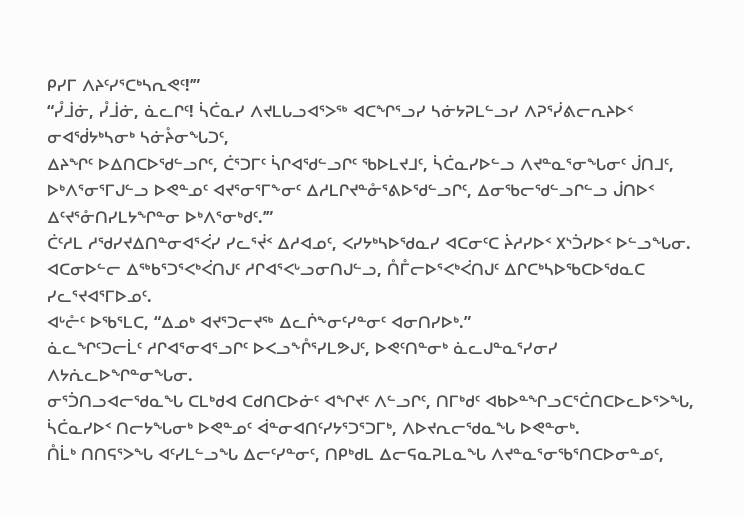ᑭᓯᒥ ᐱᔨᑦᓯᕐᑕᒃᓴᕆᕙᑦ!’”
“ᓮᒨᓃ, ᓮᒨᓃ, ᓈᓚᒋᑦ! ᓵᑖᓇᓯ ᐱᔪᒪᒐᓗᐊᕐᐳᖅ ᐊᑕᖏᕐᓗᓯ ᓴᓃᔭᕈᒪᓪᓗᓯ ᐱᕈᕐᓰᕕᓕᕆᔨᐅᑉ ᓂᐊᖂᔭᒃᓴᓂᒃ ᓴᓃᔧᓂᖓᑐᑦ,
ᐃᔨᖏᑦ ᐅᐃᑎᑕᐅᖁᓪᓗᒋᑦ, ᑖᕐᑐᒥᑦ ᓵᒋᐊᖁᓪᓗᒋᑦ ᖃᐅᒪᔪᒧᑦ, ᓵᑖᓇᓯᐅᓪᓗ ᐱᔪᓐᓇᕐᓂᖓᓂᑦ ᒎᑎᒧᑦ, ᐅᒃᐱᕐᓂᕐᒥᒍᓪᓗ ᐅᕙᓐᓄᑦ ᐊᔪᕐᓂᕐᒥᖕᓂᑦ ᐃᓱᒪᒋᔪᓐᓁᕐᕕᐅᖁᓪᓗᒋᑦ, ᐃᓂᖃᓕᖁᓪᓗᒋᓪᓗ ᒎᑎᐅᑉ ᐃᑦᔪᕐᓁᑎᓯᒪᔭᖏᓐᓂ ᐅᒃᐱᕐᓂᒃᑯᑦ.’”
ᑖᑦᓱᒪ ᓱᖁᓯᔪᐃᑎᓐᓂᐊᕐᐹᓯ ᓯᓚᕐᔫᑉ ᐃᓱᐊᓄᑦ, ᐸᓯᔭᒃᓴᐅᖁᓇᓯ ᐊᑕᓂᑦᑕ ᔩᓱᓯᐅᑉ ᙭ᔅᑑᓯᐅᑉ ᐅᓪᓗᖓᓂ.
ᐊᑕᓂᐅᓪᓕ ᐃᖅᑲᕐᑐᕐᐸᒃᐹᑎᒍᑦ ᓱᒋᐊᕐᐸᒡᓗᓂᑎᒍᓪᓗ, ᑍᒤᓕᐅᕐᐸᒃᐹᑎᒍᑦ ᐃᒋᑕᒃᓴᐅᖃᑕᐅᖁᓇᑕ ᓯᓚᕐᔪᐊᕐᒥᐅᓄᑦ.
ᐊᒡᓔᑦ ᐅᖃᕐᒪᑕ, “ᐃᓄᒃ ᐊᔪᕐᑐᓕᔪᖅ ᐃᓚᒌᖕᓂᑦᓯᓐᓂᑦ ᐊᓂᑎᓯᐅᒃ.”
ᓈᓚᖏᑦᑐᓕᒫᑦ ᓱᒋᐊᕐᓂᐊᕐᓗᒋᑦ ᐅᐸᓗᖕᒊᕐᓯᒪᕗᒍᑦ, ᐅᕙᑦᑎᓐᓂᒃ ᓈᓚᒍᓐᓇᕐᓯᓂᓯ ᐱᔭᕇᓚᐅᖏᓐᓂᖓᓂ.
ᓂᕐᑑᑎᓗᐊᓕᖁᓇᖓ ᑕᒪᒃᑯᐊ ᑕᑯᑎᑕᐅᓃᑦ ᐊᖏᔪᑦ ᐱᓪᓗᒋᑦ, ᑎᒥᒃᑯᑦ ᐊᑲᐅᓐᖏᓗᑕᕐᑖᑎᑕᐅᓚᐅᕐᐳᖓ, ᓵᑖᓇᓯᐅᑉ ᑎᓕᔭᖓᓂᒃ ᐅᕙᓐᓄᑦ ᐋᓐᓂᐊᑎᑦᓯᔭᕐᑐᕐᑐᒥᒃ, ᐱᐅᔪᕆᓕᖁᓇᖓ ᐅᕙᓐᓂᒃ.
ᑍᒫᒃ ᑎᑎᕋᕐᐳᖓ ᐊᑦᓯᒪᓪᓗᖓ ᐃᓕᑦᓯᓐᓂᑦ, ᑎᑭᒃᑯᒪ ᐃᓕᕋᓇᕈᒪᓇᖓ ᐱᔪᓐᓇᕐᓂᖃᕐᑎᑕᐅᓂᓐᓄᑦ,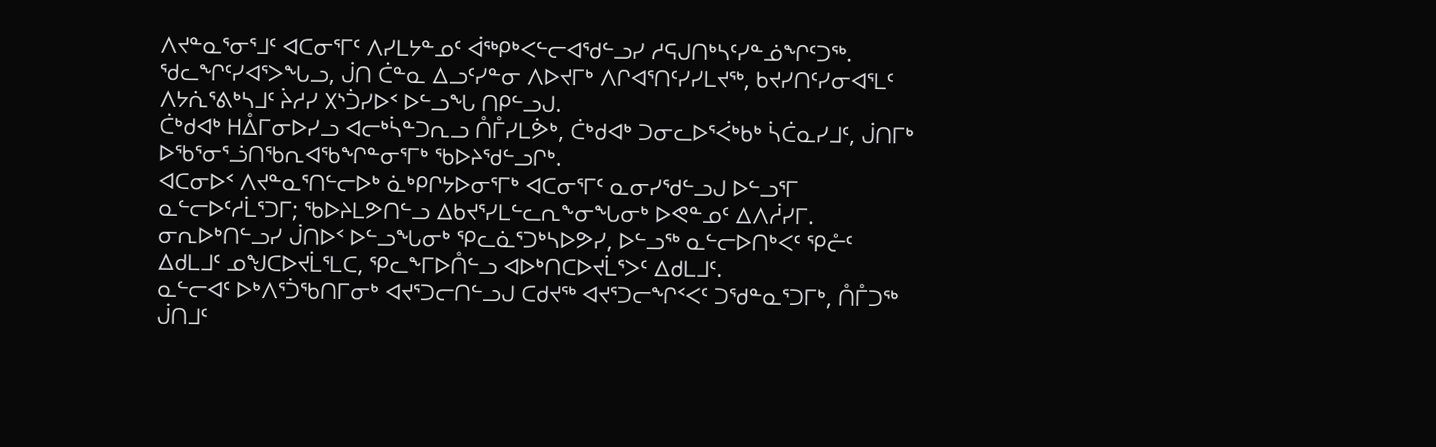ᐱᔪᓐᓇᕐᓂᕐᒧᑦ ᐊᑕᓂᕐᒥᑦ ᐱᓯᒪᔭᓐᓄᑦ ᐋᖅᑭᒃᐸᓪᓕᐊᖁᓪᓗᓯ ᓱᕋᒍᑎᒃᓴᑦᓯᓐᓅᖏᑦᑐᖅ.
ᖁᓚᖏᑦᓯᐊᕐᐳᖓᓗ, ᒎᑎ ᑖᓐᓇ ᐃᓗᑦᓯᓐᓂ ᐱᐅᔪᒥᒃ ᐱᒋᐊᕐᑎᑦᓯᓯᒪᔪᖅ, ᑲᔪᓯᑎᑦᓯᓂᐊᕐᒪᑦ ᐱᔭᕇᕐᕕᒃᓴᒧᑦ ᔩᓱᓯ ᙭ᔅᑑᓯᐅᑉ ᐅᓪᓗᖓ ᑎᑭᓪᓗᒍ.
ᑖᒃᑯᐊᒃ ᕼᐂᒥᓂᐅᓯᓗ ᐊᓕᒃᓵᓐᑐᕆᓗ ᑍᒤᓯᒪᕘᒃ, ᑖᒃᑯᐊᒃ ᑐᓂᓚᐅᕐᐹᒃᑲᒃ ᓵᑖᓇᓯᒧᑦ, ᒎᑎᒥᒃ ᐅᖃᕐᓂᕐᓘᑎᖃᕆᐊᖃᖏᓐᓂᕐᒥᒃ ᖃᐅᔨᖁᓪᓗᒋᒃ.
ᐊᑕᓂᐅᑉ ᐱᔪᓐᓇᕐᑎᓪᓕᐅᒃ ᓈᒃᑭᒋᔭᐅᓂᕐᒥᒃ ᐊᑕᓂᕐᒥᑦ ᓇᓂᓯᖁᓪᓗᒍ ᐅᓪᓗᕐᒥ ᓇᓪᓕᐅᑦᓱᒫᕐᑐᒥ; ᖃᐅᔨᒪᕗᑎᓪᓗ ᐃᑲᔪᕐᓯᒪᓪᓚᕆᖕᓂᖓᓂᒃ ᐅᕙᓐᓄᑦ ᐃᐱᓲᓯᒥ.
ᓂᕆᐅᒃᑎᓪᓗᓯ ᒎᑎᐅᑉ ᐅᓪᓗᖓᓂᒃ ᕿᓚᓈᕐᑐᒃᓴᐅᕗᓯ, ᐅᓪᓗᖅ ᓇᓪᓕᐅᑎᒃᐸᑦ ᕿᓔᑦ ᐃᑯᒪᒧᑦ ᓄᖑᑕᐅᔪᒫᕐᒪᑕ, ᕿᓚᖕᒥᐅᑍᓪᓗ ᐊᐅᒃᑎᑕᐅᔪᒫᕐᐳᑦ ᐃᑯᒪᒧᑦ.
ᓇᓪᓕᐊᑦ ᐅᒃᐱᕐᑑᖃᑎᒥᓂᒃ ᐊᔪᕐᑐᓕᑎᓪᓗᒍ ᑕᑯᔪᖅ ᐊᔪᕐᑐᓕᖏᑉᐸᑦ ᑐᖁᓐᓇᕐᑐᒥᒃ, ᑍᒤᑐᖅ ᒎᑎᒧᑦ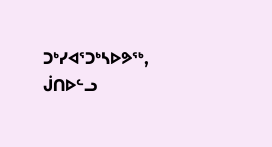ᑐᒃᓯᐊᕐᑐᒃᓴᐅᕗᖅ, ᒎᑎᐅᓪᓗ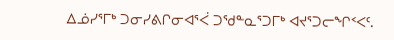ᐃᓅᓯᕐᒥᒃ ᑐᓂᓯᕕᒋᓂᐊᕐᐹ ᑐᖁᓐᓇᕐᑐᒥᒃ ᐊᔪᕐᑐᓕᖏᑉᐸᑦ.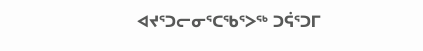ᐊᔪᕐᑐᓕᓂᕐᑕᖃᕐᐳᖅ ᑐᕌᕐᑐᒥ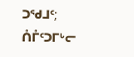ᑐᖁᒧᑦ; ᑍᒤᑦᑐᒥᒡᓕ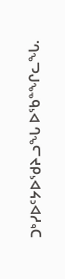ᑐᒃᓯᐅᑦᔭᐅᖁᔨᓗᖓ ᐅᖃᓐᖏᓚᖓ.